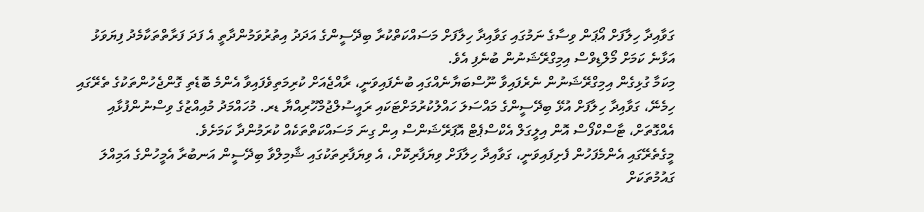ގަވާއިދާ ހިލާފަށް އޯޕަން ވިސާގެ ނަމުގައި ގަވާއިދާ ހިލާފަށް މަސައްކަތްކުރާ ބިދޭސީންގެ އަދަދު އިތުރުވަމުންދާތީ އެ ފަދަ ފަރާތްތަކާމެދު ފިޔަވަޅު އަޅާނެ ކަމަށް މޯލްޑިވްސް އިމިގްރޭޝަނުން ބުނެފި އެވެ.
މިކަމާ ގުޅިގެން އިމިގްރޭޝަނުން ނެރެފައިވާ ނޫސްބަޔާނެއްގައި ބުނެފައިވަނީ، ރާއްޖެއަށް ކުރިމަތިވެފައިވާ އެންމެ ބޮޑެތި ގޮންޖެހުންތަކުގެ ތެރޭގައި ހިމެނޭ، ގަވާއިދާ ހިލާފަށް އުޅޭ ބިދޭސީންގެ މައްސަލަ ހައްލުކުރުމަށްޓަކައި ރައީސުލްޖުމްހޫރިއްޔާ ޑރ. މުހައްމަދު މުއިއްޒުގެ ވިސްނުންފުޅާއި އެއްގޮތަށް، ޓާސްކްފޯސް އޮން އިލީގަލް އެކްސްޕެޓް އޮޕަރޭޝަންސް އިން ގިނަ މަސައްކަތްތަކެއް ކުރަމުންދާ ކަމަށެވެ.
މީގެތެރޭގައި އެންމެފަހުން ފެށިފައިވަނީ، ގަވާއިދާ ހިލާފަށް ވިޔަފާރިކޮށް، އެ ވިޔަފާރިތަކުގައި ޝާމިލްވާ ބިދޭސީން އަނބުރާ އެމީހުންގެ އަމިއްލަ ގައުމުތަކަށް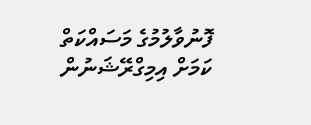ފޮނުވާލުމުގެ މަސައްކަތް ކަމަށް އިމިގްރޭޝަނުން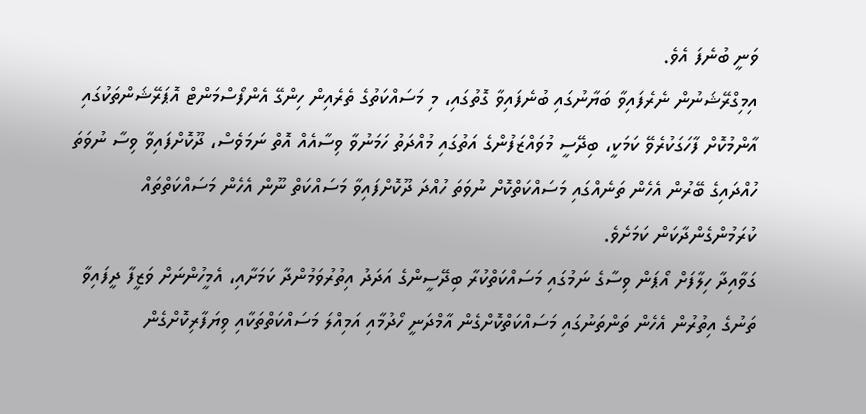ވަނީ ބުނެފަ އެވެ.
އިމިގްރޭޝަނުން ނެރެފައިވާ ބަޔާނުގައި ބުނެފައިވާ ގޮތުގައި، މި މަސައްކަތުގެ ތެރެއިން ހިންގޭ އެންފޯސްމަންޓް އޮޕަރޭޝަންތަކުގައި އާންމުކޮށް ފާހަގަކުރެވޭ ކަމަކީ، ބިދޭސީ މުވައްޒަފުންގެ އަތުގައި މުއްދަތު ހަމަނުވާ ވިސާއެއް އޮތް ނަމަވެސް، ދޫކޮށްފައިވާ ވިސާ ނުވަތަ ހުއްދައިގެ ބޭރުން އެހެން ތަނެއްގައި މަސައްކަތްކޮށް ނުވަތަ ހުއްދަ ދޫކޮށްފައިވާ މަސައްކަތް ނޫން އެހެން މަސައްކަތްތައް ކުރަމުންގެންދާކަން ކަމަށެވެ.
ގަވާއިދާ ހިލާފަށް އޯޕަން ވިސާގެ ނަމުގައި މަސައްކަތްކުރާ ބިދޭސީންގެ އަދަދު އިތުރުވަމުންދާ ކަމަށާއި، އެމީހުންނަށް ވަޒީފާ ދީފައިވާ ތަނުގެ އިތުރުން އެހެން ތަންތަނުގައި މަސައްކަތްކޮށްގެން އާމްދަނީ ހޯދުމާއި އަމިއްލަ މަސައްކަތްތަކާއި ވިޔަފާރިކޮށްގެން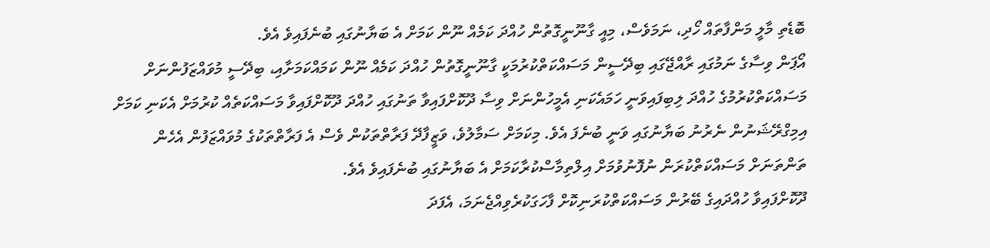ބޮޑެތި މާލީ މަންފާތައް ހޯދި، ނަމަވެސް، މިއީ ގާނޫނީގޮތުން ހުއްދަ ކަމެއް ނޫން ކަމަށް އެ ބަޔާނުގައި ބުނެފައިވެ އެވެ.
އޯޕަން ވިސާގެ ނަމުގައި ރާއްޖޭގައި ބިދޭސީން މަސައްކަތްކުރުމަކީ ގާނޫނީގޮތުން ހުއްދަ ކަމެއް ނޫން ކަމައްކަމަށާއި، ބިދޭސީ މުވައްޒަފުންނަށް މަސައްކަތްކުރުމުގެ ހުއްދަ ލިބިފައިވަނީ ހަމައެކަނި އެމީހުންނަށް ވިސާ ދޫކޮށްފައިވާ ތަނުގައި ހުއްދަ ދޫކޮށްފައިވާ މަސައްކަތެއް ކުރުމަށް އެކަނި ކަމަށް އިމިގްރޭޝަނުން ނެރުނު ބަޔާނުގައި ވަނީ ބުނެފަ އެވެ. މިކަމަށް ސަމާލުވެ، ވަޒީފާދޭ ފަރާތްތަކުން ވެސް އެ ފަރާތްތަކުގެ މުވައްޒަފުން އެހެން ތަންތަނަށް މަސައްކަތްކުރަން ނުފޮނުވުމަށް އިލްތިމާސްކުރާކަމަށް އެ ބަޔާނުގައި ބުނެފައިވެ އެވެ.
ދޫކޮށްފައިވާ ހުއްދައިގެ ބޭރުން މަސައްކަތްކުރަނިކޮށް ފާހަގަކުރެވިއްޖެނަމަ، އެފަދަ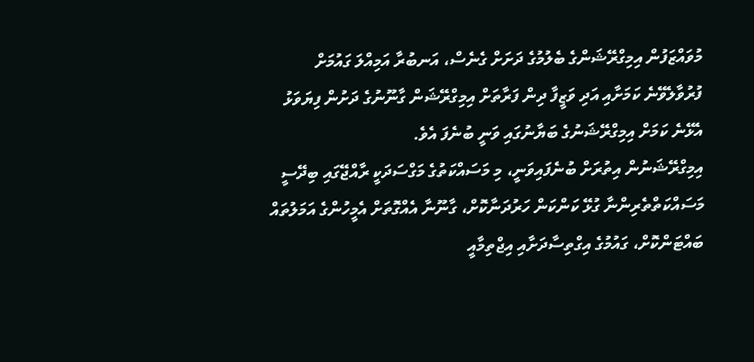މުވައްޒަފުން އިމިގްރޭޝަންގެ ބެލުމުގެ ދަށަށް ގެނެސް، އަނބުރާ އަމިއްލަ ގައުމަށް ފުރުވާލެވޭނެ ކަމަށާއި އަދި ވަޒީފާ ދިން ފަރާތަށް އިމިގްރޭޝަން ގާނޫނުގެ ދަށުން ފިޔަވަޅު އެޅޭނެ ކަމަށް އިމިގްރޭޝަނުގެ ބަޔާނުގައި ވަނީ ބުނެފަ އެވެ.
އިމިގްރޭޝަނުން އިތުރަށް ބުނެފައިވަނީ، މި މަސައްކަތުގެ މަގްސަދަކީ ރާއްޖޭގައި ބިދޭސީ މަސައްކަތްތެރިންނާ ގުޅޭ ކަންކަން ހަރުދަނާކޮށް، ގާނޫނާ އެއްގޮތަށް އެމީހުންގެ އަމަލުތައް ބައްޓަންކޮށް، ގައުމުގެ އިގްތިސާދަށާއި އިޖްތިމާއީ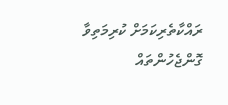ރައްކާތެރިކަމަށް ކުރިމަތިވާ ގޮންޖެހުންތައް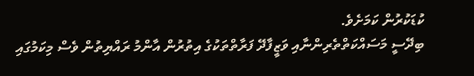ކުޑަކުރުން ކަމަށެވެ.
ބިދޭސީ މަސައްކަތްތެރިންނާއި ވަޒީފާދޭ ފަރާތްތަކުގެ އިތުރުން އާންމު ރައްޔިތުން ވެސް މިކަމުގައި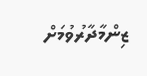ޒިންމާދާރުވުމަށް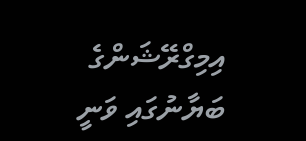އިމިގްރޭޝަންގެ ބަޔާނުގައި ވަނީ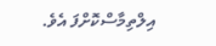އިލްތިމާސްކޮށްފަ އެވެ.